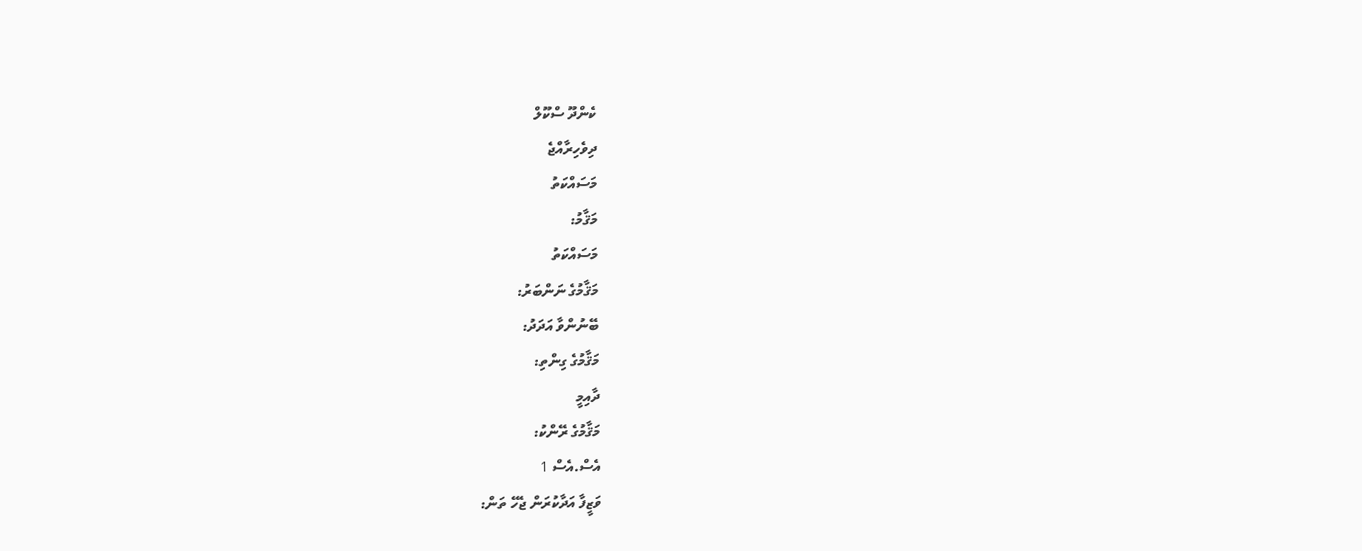ކެންދޫ ސްކޫލް
ދިވެހިރާއްޖެ
މަސައްކަތު
މަޤާމު:
މަސައްކަތު
މަޤާމުގެ ނަންބަރު:
ބޭނުންވާ އަދަދު:
މަޤާމުގެ ގިންތި:
ދާއިމީ
މަޤާމުގެ ރޭންކު:
އެސް.އެސް 1
ވަޒީފާ އަދާކުރަން ޖެހޭ ތަން: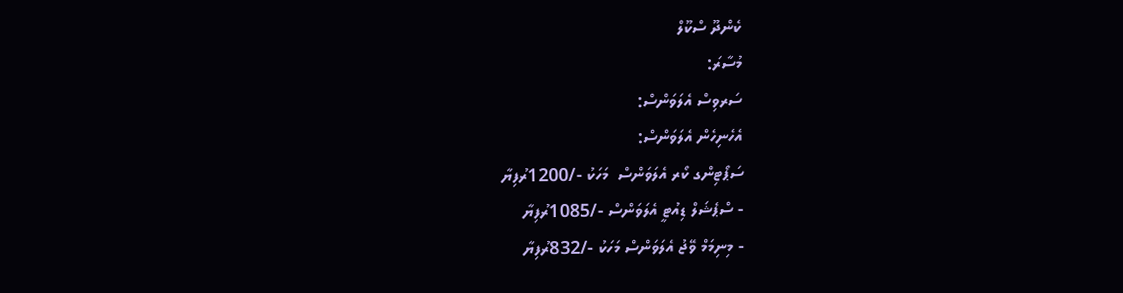ކެންދޫ ސްކޫލް
މުސާރަ:
ސަރވިސް އެލަވަންސް:
އެހެނިހެން އެލަވަންސް:
ސަޕޯޓިންގ ކޯރ އެލަވަންސް  މަހަކު -/1200ރުފިޔާ
- ސްޕެޝަލް ޑިއުޓީ އެލަވަންސް -/1085ރުފިޔާ
- މިނިމަމް ވޭޖު އެލަވަންސް މަހަކު -/832ރުފިޔާ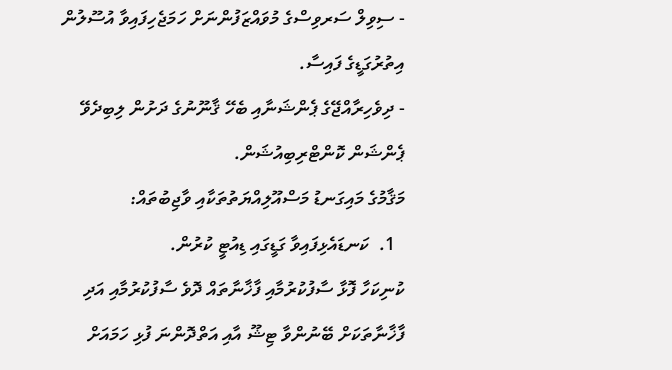- ސިވިލް ސަރވިސްގެ މުވައްޒަފުންނަށް ހަމަޖެހިފައިވާ އުސޫލުން އިތުރުގަޑީގެ ފައިސާ.
- ދިވެހިރާއްޖޭގެ ޕެންޝަނާއި ބެހޭ ޤާނޫނުގެ ދަށުން ލިބިދެވޭ ޕެންޝަން ކޮންޓްރިބިއުޝަން.
މަޤާމުގެ މައިގަނޑު މަސްއޫލިއްޔަތުތަކާއި ވާޖިބުތައް:
  1.  ކަނޑައެޅިފައިވާ ގަޑީގައި ޑިއުޓީ ކުރުން.
ކުނިކަހާ ފޮޅާ ސާފުކުރުމާއި ފާޚާނާތައް ދޮވެ ސާފުކުރުމާއި އަދި ފާޚާނާތަކަށް ބޭނުންވާ ޓިޝޫ އާއި އަތްދޮންނަ ފުޅި ހަމައަށް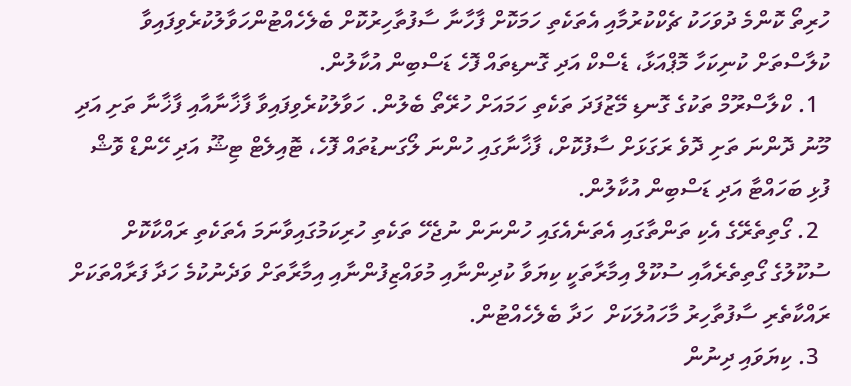ހުރިތޯ ކޮންމެ ދުވަހަކު ޗެކްކުރުމާއި އެތަކެތި ހަމަކޮށް ފާހާނާ ސާފުތާހިރުކޮށް ބެލެހެއްޓުންހަވާލުކުރެވިފައިވާ ކުލާސްތަށް ކުނިކަހާ މޮޕްއަޅާ، ޑެސްކް އަދި ގޮނޑިތައް ފޮހެ ޑަސްބިން އުކާލުން.
  1. ކްލާސްރޫމް ތަކުގެ ގޮނޑި މޭޒުފަދަ ތަކެތި ހަމައަށް ހުރޭތޯ ބެލުން. ހަވާލުކުރެވިފައިވާ ފާޚާނާއާއި ފާޚާނާ ތަށި އަދި މޫނު ދޮންނަ ތަށި ދޮވެ ރަގަޅަށް ސާފުކޮށް، ފާޚާނާގައި ހުންނަ ލޯގަނޑުތައް ފޮހެ، ޓޮއިލެޓް ޓިޝޫ އަދި ހޭންޑް ވޮޝް ފުޅި ބަހައްޓާ އަދި ޑަސްބިން އުކާލުން.
  2. ގޯތިތެރޭގެ އެކި ތަންތާގައި އެތަނެއެގައި ހުންނަން ނުޖެހޭ ތަކެތި ހުރިކަމުގައިވާނަމަ އެތަކެތި ރައްކާކޮށް ސުކޫލުގެ ގޯތިތެރެއާއި ސުކޫލް އިމާރާތަކީ ކިޔަވާ ކުދިންނާއި މުވައްޒިފުންނާއި އިމާރާތަށް ވަދެނުކުމެ ހަދާ ފަރާއްތަކަށް ރައްކާތެރި ސާފުތާހިރު މާހައުލަކަށް  ހަދާ ބެލެހެއްޓުން.
  3. ކިޔަވައި ދިނުން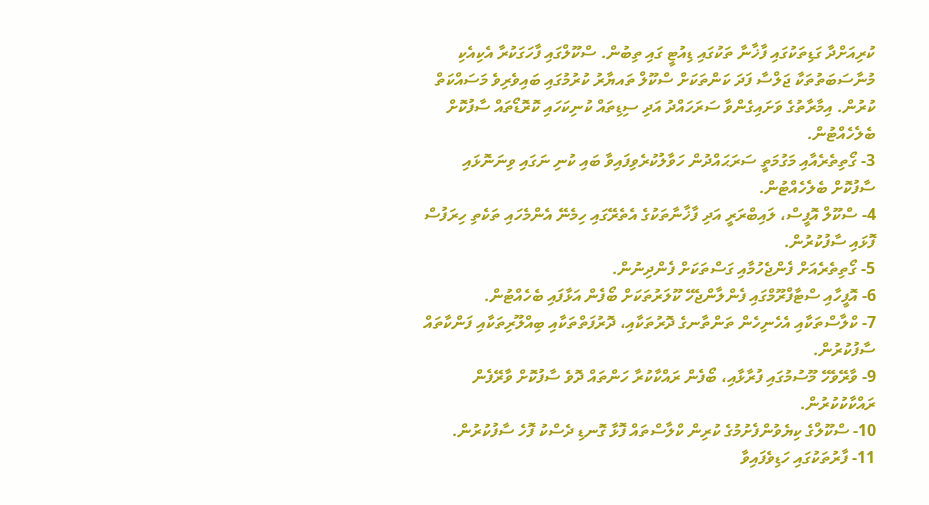ކުރިއަށްދާ ގަޑިތަކުގައި ފާޚާނާ ތަކުގައި ޑިއުޓީ ގައި ތިބުން. ސްކޫލްގައި ފާހަގަކުރާ އެކިއެކި މުނާސަބަތުތަކާ ޖަލްސާ ފަދަ ކަންތަކަށް ސްކޫލް ތައޔާރު ކުރުމުގައި ބައިވެރިވެ މަސައްކަތް ކުރުން. އިމާރާތުގެ ވަށައިގެންވާ ސަރަހައްދު އަދި ސިޑިތައް ކުނިކަހައި ކޮރޮޑޯތައް ސާފުކޮށް ބެލެހެއްޓުން.
3- ގޯތިތެރެއާއި މަގުމަތީ ސަރަޙައްދުން ހަވާލުކުރެވިފައިވާ ބައި ކުނި ނަގައި ވިނަނޮޅައި ސާފުކޮށް ބެލެހެއްޓުން.
4- ސްކޫލް އޮފީސް، ލައިބްރަރީ އަދި ފާޚާނާތަކުގެ އެތެރޭގައި ހިމެނޭ އެންމެހައި ތަކެތި ހިރަފުސް ފޮޅައި ސާފުކުރުން.
5- ގޯތިތެރެއަށް ފެންޖެހުމާއި ގަސްތަކަށް ފެންދިނުން.
6- އޮފީހާއި ސްޓާފްރޫމްގައި ފެންލާންޖެހޭ ކޫލަރުތަކަށް ބޯފެން އަޅާފައި ބެހެއްޓުން.
7- ކްލާސްތަކާއި އެހެނިހެން ތަންތާނގެ ދޮރުތަކާއި، ދޮރުފަތްތަކާއި ބިއްލޫރިތަކާއި ފަންކާތައް ސާފުކުރުން.
9- ވާރޭވެހޭ މޫސުމުގައި ފުރާޅާއި، ބޯފެން ރައްކާކުރާ ހަންތައް ދޮވެ ސާފުކޮށް ވާރޭފެން ރައްކާކުކުރުން.
10- ސްކޫލްގެ ކިޔެވުންފެށުމުގެ ކުރިން ކްލާސްތައް ފޮޅާ ގޮނޑި ދެސްކު ފޮހެ ސާފުކުރުން.
11- ފާރުތަކުގައި ހަޑިވެފައިވާ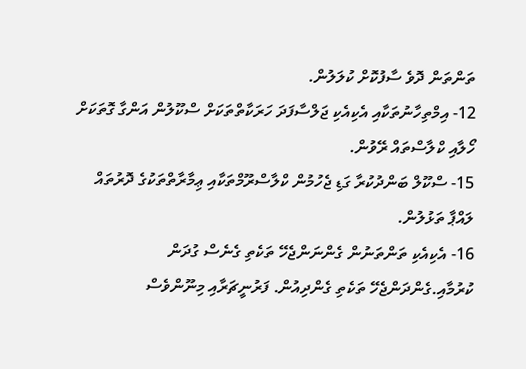ތަންތަން ދޮވެ ސާފުކޮށް ކުލަލުން.
12- އިމްތިހާނުތަކާއި އެކިއެކި ޖަލްސާފަދަ ހަރަކާތްތަކަށް ސްކޫލުން އަންގާ ގޮތަކަށް ހޯލާއި ކްލާސްތައް ރޭވުން.
15- ސްކޫލް ބަންދުކުރާ ގަޑި ޖެހުމުން ކްލާސްރޫމްތަކާއި ޢިމާރާތްތަކުގެ ދޮރުތައް ލައްޕާ ތަޅުލުން.
16- އެކިއެކި ތަންތަނުން ގެންނަންޖެހޭ ތަކެތި ގެނެސް ގުދަން ކުރުމާއި.ގެންދަންޖެހޭ ތަކެތި ގެންދިއުން. ފަރުނީޗަރާއި މިނޫންވެސް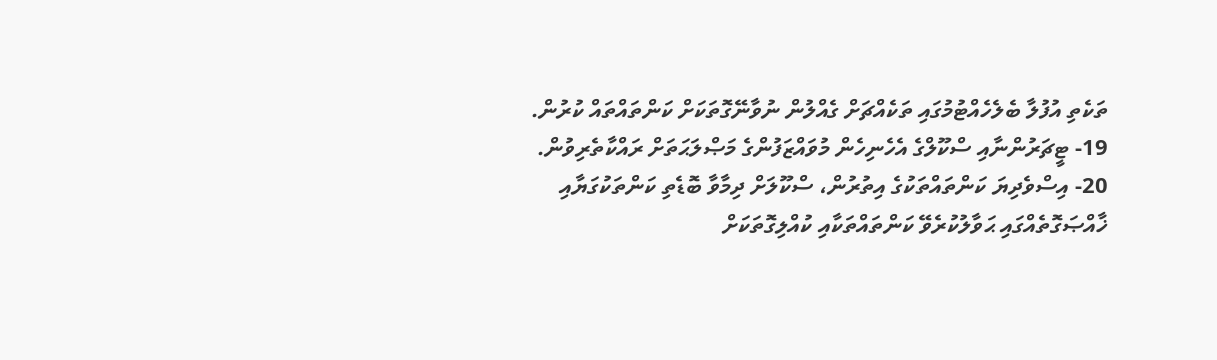ތަކެތި އުފުލާ ބެލެހެއްޓުމުގައި ތަކެއްޗަށް ގެއްލުން ނުވާނޭގޮތަކަށް ކަންތައްތައް ކުރުން.
19- ޓީޗަރުންނާއި ސްކޫލްގެ އެހެނިހެން މުވައްޒަފުންގެ މަޞްލަޙަތަށް ރައްކާތެރިވުން.
20- އިސްވެދިޔަ ކަންތައްތަކުގެ އިތުރުން، ސްކޫލަށް ދިމާވާ ބޮޑެތި ކަންތަކުގަޔާއި ޚާއްޞަގޮތެއްގައި ޙަވާލުކުރެވޭ ކަންތައްތަކާއި ކުއްލިގޮތަކަށް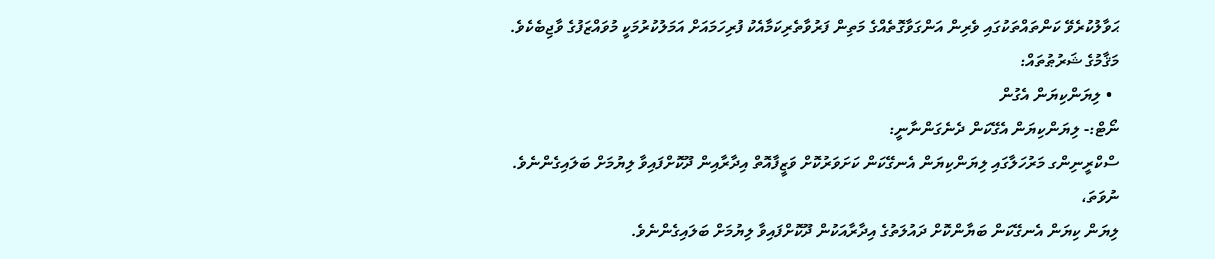ޙަވާލުކުރެވޭ ކަންތައްތަކުގައި ވެރިން އަންގަވާގޮތެއްގެ މަތިން ފަރުވާތެރިކަމާއެކު ފުރިހަމައަށް އަމަލުކުރުމަކީ މުވައްޒަފުގެ ވާޖިބެކެވެ.
މަޤާމުގެ ޝަރުޠުތައް:
  • ލިޔަންކިޔަން އެގުން
ނޯޓް:- ލިޔަންކިޔަން އެގޭކަން ދެނެގަންނާނީ:
ސްކްރީނިންގ މަރުހަލާގައި ލިޔަންކިޔަން އެނގޭކަން ކަށަވަރުކޮށް ވަޒީފާއޮތް އިދާރާއިން ދޫކޮށްފައިވާ ލިޔުމަށް ބަލައިގެންނެވެ.
ނުވަތަ،
ލިޔަން ކިޔަން އެނގޭކަން ބަޔާންކޮށް ދައުލަތުގެ އިދާރާއަކުން ދޫކޮށްފައިވާ ލިޔުމަށް ބަލައިގެންނެވެ.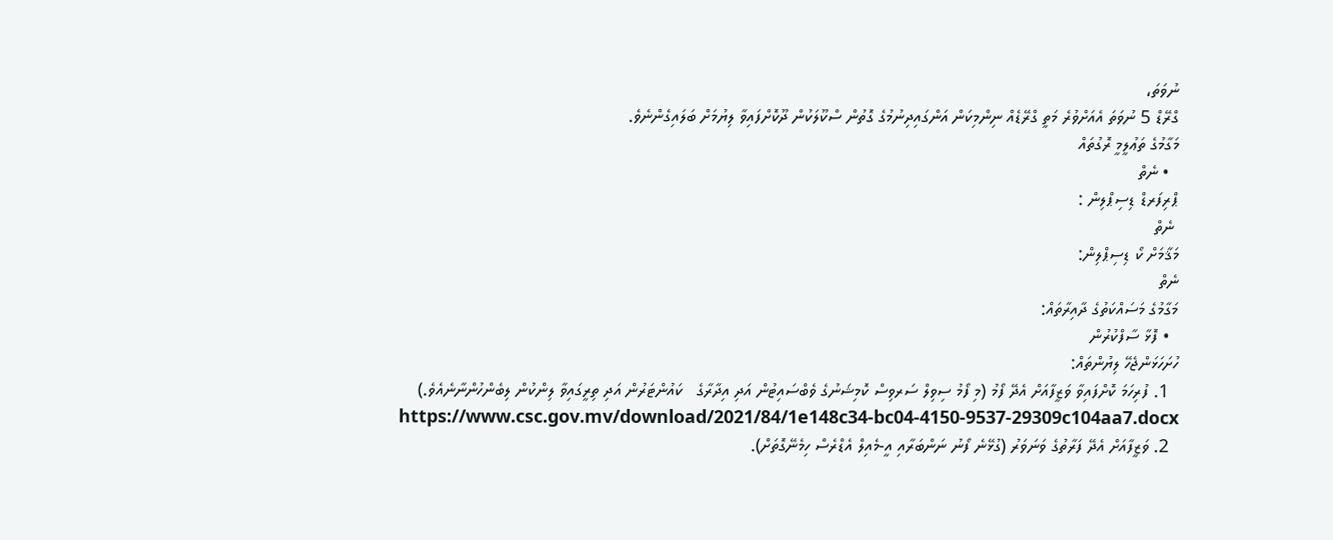ނުވަތަ،
ގްރޭޑް 5 ނުވަތަ އެއަށްވުރެ މަތީ ގްރޭޑެއް ނިންމިކަން އަންގައިދިނުމުގެ ގޮތުން ސްކޫލަކުން ދޫކޮށްފައިވާ ލިޔުމަށް ބަލައިގެންނެވެ.
މަގާމުގެ ތަޢުލީމީ ރޮގުތައް
  • ނެތް
ޕްރިފަރޑް ޑިސިޕްލިން :
 ނެތް
މަޤާމަށް ކޯ ޑިސިޕްލިން:
ނެތް
މަގާމުގެ މަސައްކަތުގެ ދާއިރާތައް:
  • ފޮޅާ ސާފްކުރުން
ހުށަހަޅަންޖެހޭ ލިޔުންތައް:
  1. ފުރިހަމަ ކޮށްފައިވާ ވަޒީފާއަށް އެދޭ ފޯމު (މި ފޯމު ސިވިލް ސަރވިސް ކޮމިޝަނުގެ ވެބްސައިޓުން އަދި އިދާރާގެ   ކައުންޓަރުން އަދި ތިރީގައިވާ ލިންކުން ލިބެންހުންނާނެއެވެ.)  https://www.csc.gov.mv/download/2021/84/1e148c34-bc04-4150-9537-29309c104aa7.docx
  2. ވަޒީފާއަށް އެދޭ ފަރާތުގެ ވަނަވަރު (ގުޅޭނެ ފޯނު ނަންބަރާއި އީ-މެއިލް އެޑްރެސް ހިމެނޭގޮތަށް).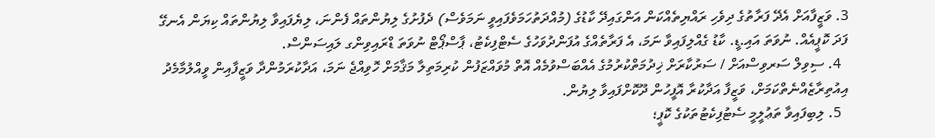3. ވަޒީފާއަށް އެދޭ ފަރާތުގެ ދިވެހި ރައްޔިތެއްކަން އަންގައިދޭ ކާޑުގެ (މުއްދަތުހަމަވެފައިވީ ނަމަވެސް) ދެފުށުގެ ލިޔުންތައް ފެންނަ، ލިޔެފައިވާ ލިޔުންތައް ކިޔަން އެނގޭ ފަދަ ކޮޕީއެއް. ނުވަތަ އައި.ޑީ. ކާޑު ގެއްލިފައިވާ ނަމަ، އެ ފަރާތެއްގެ އުފަންދުވަހުގެ ސެޓްފިކެޓު، ޕާސްޕޯޓް ނުވަތަ ޑްރައިވިންގ ލައިސަންސް.
  4. ސިވިލް ސަރވިސްއަށް / ސަރުކާރަށް ޚިދުމަތްކުރުމުގެ އެއްބަސްވުމެއް އޮތް މުވައްޒަފުން ކުރިމަތިލާ މަޤާމަށް ހޮވިއްޖެ ނަމަ، އަދާކުރަމުންދާ ވަޒީފާއިން ވީއްލުމާމެދު އިއުތިރާޒެއްނެތްކަމަށް، ވަޒީފާ އަދާކުރާ އޮފީހުން ދޫކޮށްފައިވާ ލިޔުން.
  5. ލިބިފައިވާ ތަޢުލީމީ ސެޓުފިކެޓުތަކުގެ ކޮޕީ؛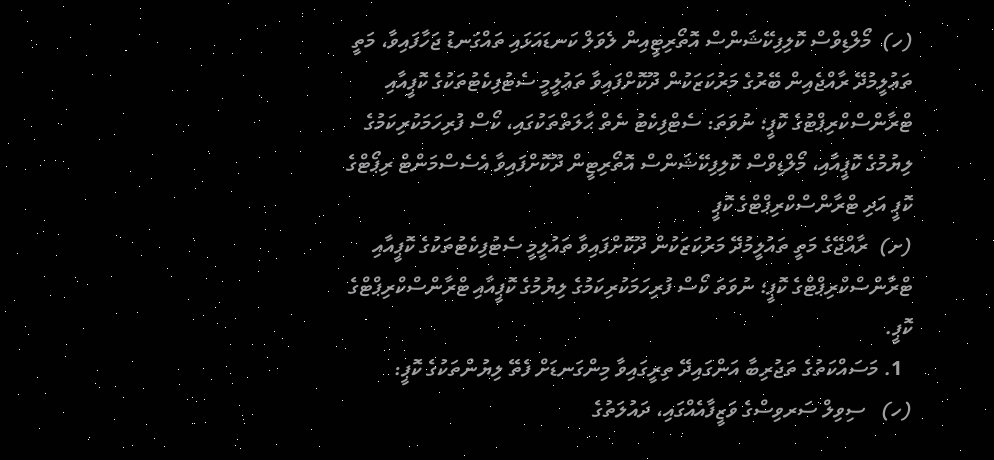(ހ)  މޯލްޑިވްސް ކޮލިފިކޭޝަންސް އޮތޯރިޓީއިން ލެވަލް ކަނޑައަޅައި ތައްގަނޑު ޖަހާފައިވާ، މަތީ ތަޢުލީމުދޭ ރާއްޖެއިން ބޭރުގެ މަރުކަޒަކުން ދޫކޮށްފައިވާ ތަޢުލީމީ ސެޓުފިކެޓުތަކުގެ ކޮޕީއާއި ޓްރާންސްކްރިޕްޓުގެ ކޮޕީ؛ ނުވަތަ: ސެޓްފިކެޓު ނެތް ޙާލަތްތަކުގައި، ކޯސް ފުރިހަމަކުރިކަމުގެ ލިޔުމުގެ ކޮޕީއާއި، މޯލްޑިވްސް ކޮލިފިކޭޝަންސް އޮތޯރިޓީން ދޫކޮށްފައިވާ އެސެސްމަންޓް ރިޕޯޓްގެ ކޮޕީ އަދި ޓްރާންސްކްރިޕްޓްގެ ކޮޕީ
(ށ)  ރާއްޖޭގެ މަތީ ތައުލީމުދޭ މަރުކަޒަކުން ދޫކޮށްފައިވާ ތައުލީމީ ސެޓުފިކެޓުތަކުގެ ކޮޕީއާއި ޓްރާންސްކްރިޕްޓްގެ ކޮޕީ؛ ނުވަތަ ކޯސް ފުރިހަމަކުރިކަމުގެ ލިޔުމުގެ ކޮޕީއާއި ޓްރާންސްކްރިޕްޓްގެ ކޮޕީ.
  1. މަސައްކަތުގެ ތަޖުރިބާ އަންގައިދޭ ތިރީގައިވާ މިންގަނޑަށް ފެތޭ ލިޔުންތަކުގެ ކޮޕީ:
(ހ)   ސިވިލް ސަރވިސްގެ ވަޒީފާއެއްގައި، ދައުލަތުގެ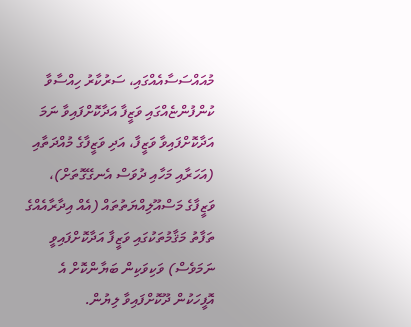މުއައްސަސާއެއްގައި، ސަރުކާރު ހިއްސާވާ ކުންފުންޏެއްގައި ވަޒީފާ އަދާކޮށްފައިވާ ނަމަ އަދާކޮށްފައިވާ ވަޒީފާ، އަދި ވަޒީފާގެ މުއްދަތާއި (އަހަރާއި މަހާއި ދުވަސް އެނގޭގޮތަށް)، ވަޒީފާގެ މަސްއޫލިއްޔަތުތައް (އެއް އިދާރާއެއްގެ ތަފާތު މަޤާމުތަކުގައި ވަޒީފާ އަދާކޮށްފައިވީ ނަމަވެސް) ވަކިވަކިން ބަޔާންކޮށް އެ އޮފީހަކުން ދޫކޮށްފައިވާ ލިޔުން.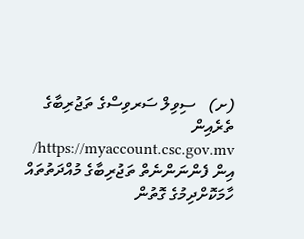(ށ)   ސިވިލް ސަރވިސްގެ ތަޖުރިބާގެ ތެރެއިން https://myaccount.csc.gov.mv/ އިން ފެންނަންނެތް ތަޖުރިބާގެ މުއްދަތުތައް ހާމަކޮށްދިމުގެ ގޮތުން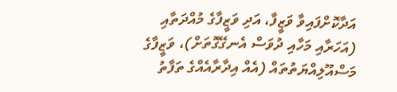އަދާކޮށްފައިވާ ވަޒީފާ، އަދި ވަޒީފާގެ މުއްދަތާއި (އަހަރާއި މަހާއި ދުވަސް އެނގޭގޮތަށް)، ވަޒީފާގެ މަސްއޫލިއްޔަތުތައް (އެއް އިދާރާއެއްގެ ތަފާތު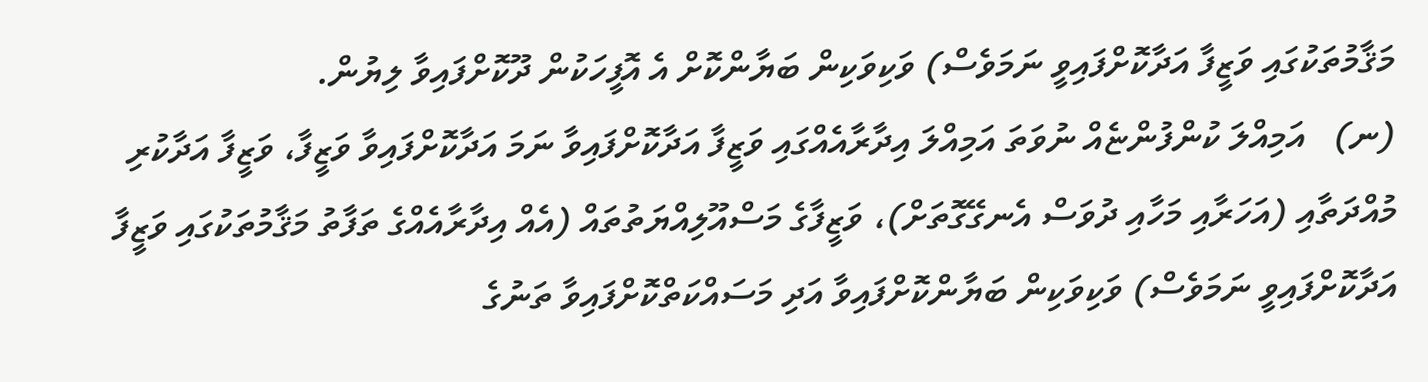މަޤާމުތަކުގައި ވަޒީފާ އަދާކޮށްފައިވީ ނަމަވެސް) ވަކިވަކިން ބަޔާންކޮށް އެ އޮފީހަކުން ދޫކޮށްފައިވާ ލިޔުން.
(ނ)   އަމިއްލަ ކުންފުންޏެއް ނުވަތަ އަމިއްލަ އިދާރާއެއްގައި ވަޒީފާ އަދާކޮށްފައިވާ ނަމަ އަދާކޮށްފައިވާ ވަޒީފާ، ވަޒީފާ އަދާކުރި މުއްދަތާއި (އަހަރާއި މަހާއި ދުވަސް އެނގޭގޮތަށް)، ވަޒީފާގެ މަސްއޫލިއްޔަތުތައް (އެއް އިދާރާއެއްގެ ތަފާތު މަޤާމުތަކުގައި ވަޒީފާ އަދާކޮށްފައިވީ ނަމަވެސް) ވަކިވަކިން ބަޔާންކޮށްފައިވާ އަދި މަސައްކަތްކޮށްފައިވާ ތަނުގެ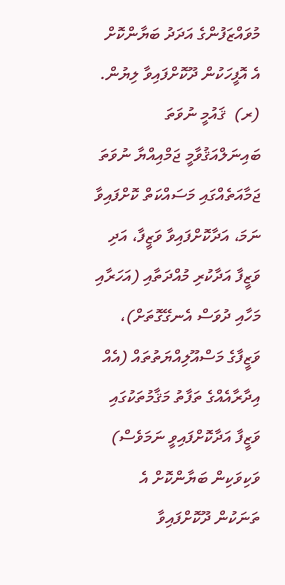މުވައްޒަފުންގެ އަދަދު ބަޔާންކޮށް އެ އޮފީހަކުން ދޫކޮށްފައިވާ ލިޔުން.
(ރ)  ޤައުމީ ނުވަތަ ބައިނަލްއަޤުވާމީ ޖަމްއިއްޔާ ނުވަތަ ޖަމާއަތެއްގައި މަސައްކަތް ކޮށްފައިވާ ނަމަ، އަދާކޮށްފައިވާ ވަޒީފާ، އަދި ވަޒީފާ އަދާކުރި މުއްދަތާއި (އަހަރާއި މަހާއި ދުވަސް އެނގޭގޮތަށް)، ވަޒީފާގެ މަސްއޫލިއްޔަތުތައް (އެއް އިދާރާއެއްގެ ތަފާތު މަޤާމުތަކުގައި ވަޒީފާ އަދާކޮށްފައިވީ ނަމަވެސް) ވަކިވަކިން ބަޔާންކޮށް އެ ތަނަކުން ދޫކޮށްފައިވާ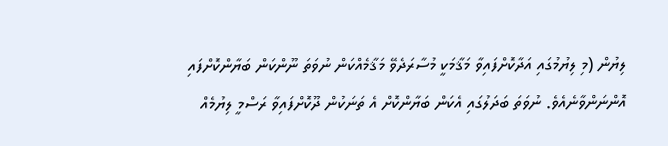ލިޔުން (މި ލިޔުމުގައި އަދާކޮށްފައިވާ މަޤާމަކީ މުސާރަދެވޭ މަޤާމެއްކަން ނުވަތަ ނޫންކަން ބަޔާންކޮށްފައި އޮންނަންވާނެއެވެ. ނުވަތަ ބަދަލުގައި އެކަން ބަޔާންކޮށް އެ ތަނަކުން ދޫކޮށްފައިވާ ރަސްމީ ލިޔުމެއް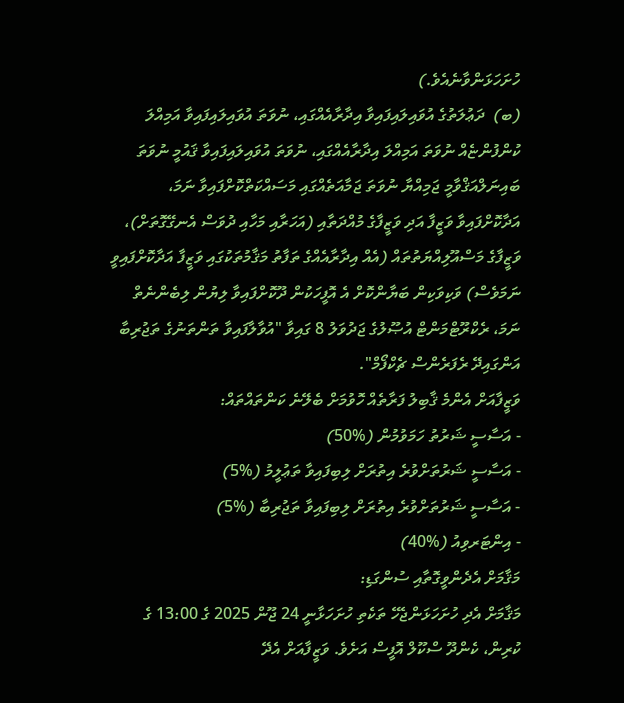ހުށަހަޅަންވާނެއެވެ.)
(ބ)  ދަޢުލަތުގެ އުވައިލައިފައިވާ އިދާރާއެއްގައި، ނުވަތަ އުވައިލައިފައިވާ އަމިއްލަ ކުންފުންޏެއް ނުވަތަ އަމިއްލަ އިދާރާއެއްގައި، ނުވަތަ އުވައިލައިފައިވާ ޤައުމީ ނުވަތަ ބައިނަލްއަޤްވާމީ ޖަމިއްޔާ ނުވަތަ ޖަމާއަތެއްގައި މަސައްކަތްކޮށްފައިވާ ނަމަ، އަދާކޮށްފައިވާ ވަޒީފާ އަދި ވަޒީފާގެ މުއްދަތާއި (އަހަރާއި މަހާއި ދުވަސް އެނގޭގޮތަށް)، ވަޒީފާގެ މަސްއޫލިއްޔަތުތައް (އެއް އިދާރާއެއްގެ ތަފާތު މަޤާމުތަކުގައި ވަޒީފާ އަދާކޮށްފައިވީ ނަމަވެސް) ވަކިވަކިން ބަޔާންކޮށް އެ އޮފީހަކުން ދޫކޮށްފައިވާ ލިޔުން ލިބެންނެތް ނަމަ، ރެކްރޫޓްމަންޓް އުޞޫލުގެ ޖަދުވަލު 8 ގައިވާ "އުވާލާފައިވާ ތަންތަނުގެ ތަޖުރިބާ އަންގައިދޭ ރެފަރެންސް ޗެކްފޯމް".
ވަޒީފާއަށް އެންމެ ޤާބިލު ފަރާތެއް ހޮވުމަށް ބެލޭނެ ކަންތައްތައް:
- އަސާސީ ޝަރުތު ހަމަވުމުން (%50)
- އަސާސީ ޝަރުތަށްވުރެ އިތުރަށް ލިބިފައިވާ ތަޢުލީމު (%5)
- އަސާސީ ޝަރުތަށްވުރެ އިތުރަށް ލިބިފައިވާ ތަޖުރިބާ (%5)
- އިންޓަރވިއު (%40)
މަޤާމަށް އެދެންވީގޮތާއި ސުންގަޑި:
މަޤާމަށް އެދި ހުށަހަޅަންޖެހޭ ތަކެތި ހުށަހަޅާނީ 24 ޖޫން 2025 ގެ 13:00 ގެ ކުރިން، ކެންދޫ ސްކޫލް އޮފީސް އަށެވެ. ވަޒީފާއަށް އެދޭ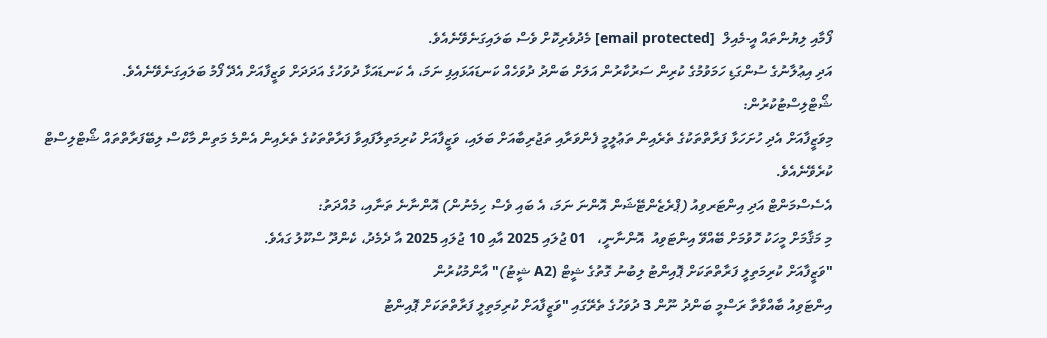ފޯމާއި ލިޔުންތައް އީ-މެއިލް  [email protected] މެދުވެރިކޮށް ވެސް ބަލައިގަނެވޭނެއެވެ.
އަދި އިޢުލާނުގެ ސުންގަޑި ހަމަވުމުގެ ކުރިން ސަރުކާރުން އަލަށް ބަންދު ދުވަހެއް ކަނޑައަޅައިފި ނަމަ، އެ ކަނޑައަޅާ ދުވަހުގެ އަދަދަށް ވަޒީފާއަށް އެދޭ ފޯމު ބަލައިގަނެވޭނެއެވެ.
ޝޯޓްލިސްޓުކުރުން:
މިވަޒީފާއަށް އެދި ހުށަހަޅާ ފަރާތްތަކުގެ ތެރެއިން ތަޢުލީމީ ފެންވަރާއި ތަޖުރިބާއަށް ބަލައި، ވަޒީފާއަށް ކުރިމަތިލާފައިވާ ފަރާތްތަކުގެ ތެރެއިން އެންމެ މަތިން މާކްސް ލިބޭފަރާތްތައް ޝޯޓްލިސްޓް ކުރެވޭނެއެވެ.
އެސެސްމަންޓް އަދި އިންޓަރވިއު (ޕްރެޒެންޓޭޝަން އޮންނަ ނަމަ، އެ ބައި ވެސް ހިމެނުން) އޮންނާނެ ތަނާއި، މުއްދަތު:
މި މަޤާމަށް މީހަކު ހޮވުމަށް ބޭއްވޭ އިންޓަވިއު  އޮންނާނީ،   01 ޖުލައި 2025 އާއި 10 ޖުލައި 2025 އާ ދެމެދު، ކެންދޫ ސްކޫލު ގައެވެ.
"ވަޒީފާއަށް ކުރިމަތިލީ ފަރާތްތަކަށް ޕޮއިންޓު ލިބުނު ގޮތުގެ ޝީޓް (A2 ޝީޓު)" އާންމުކުރުން
އިންޓަވިއު ބާއްވާތާ ރަސްމީ ބަންދު ނޫން 3 ދުވަހުގެ ތެރޭގައި "ވަޒީފާއަށް ކުރިމަތިލީ ފަރާތްތަކަށް ޕޮއިންޓު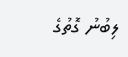ލިބުނު ގޮތުގެ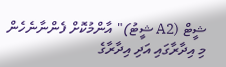ޝީޓް (A2 ޝީޓު)" އާންމުކޮށް ފެންނާނެހެން މި އިދާރާގައި އަދި އިދާރާގެ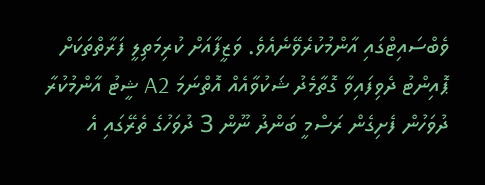ވެބްސައިޓްގައި އާންމުކުރެވޭނެއެވެ. ވަޒީފާއަށް ކުރިމަތިލީ ފަރާތްތަކަށް ޕޮއިންޓު ދެވިފައިވާ ގޮތާމެދު ޝަކުވާއެއް އޮތްނަމަ A2 ޝީޓު އާންމުކުރާ ދުވަހުން ފެށިގެން ރަސްމީ ބަންދު ނޫން 3 ދުވަހުގެ ތެރޭގައި އެ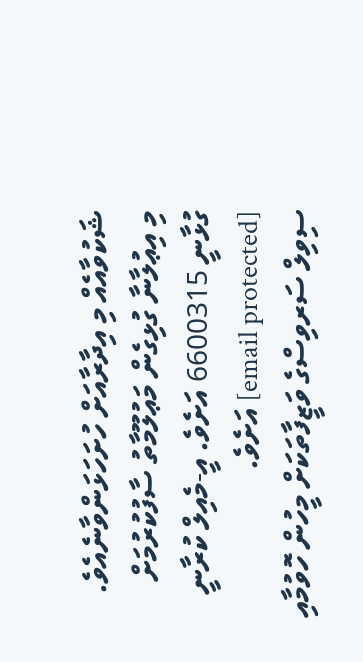ޝަކުވާއެއް މި އިދާރާއަށް ހުށަހަޅަންވާނެއެވެ.
މި އިޢުލާނާ ގުޅިގެން މަޢުލޫމާތު ސާފުކުރުމަށް ގުޅާނީ 6600315 އަށެވެ. އީ-މެއިލް ކުރާނީ [email protected] އަށެވެ.
ސިވިލް ސަރވިސްގެ ވަޒީފާތަކަށް މީހުން ހޮވުމާއި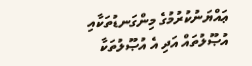ޢައްޔަނުކުރުމުގެ މިންގަނޑުތަކާއި އުޞޫލުތައް އަދި އެ އުޞޫލުތަކާ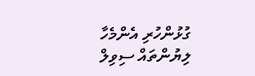ގުޅުންހުރި އެންމެހާ ލިޔުންތައް ސިވިލް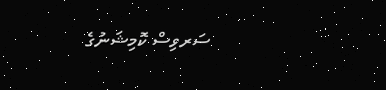ސަރވިސް ކޮމިޝަނުގެ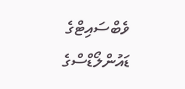ވެބްސައިޓްގެ ޑައުންލޯޑްސްގެ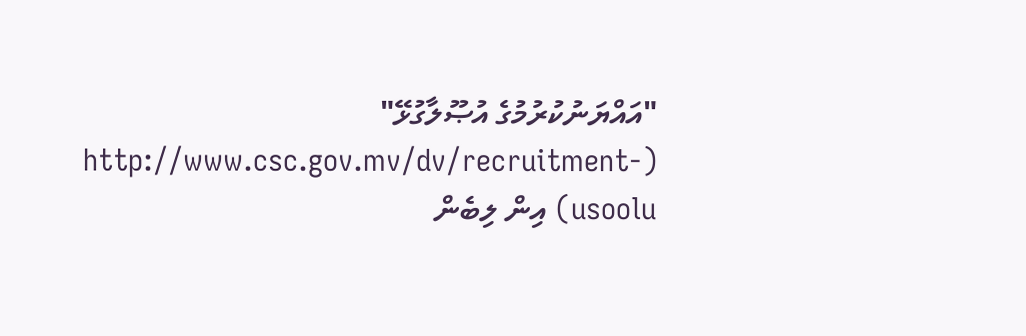"އައްޔަނުކުރުމުގެ އުޞޫލާގުޅޭ" (http://www.csc.gov.mv/dv/recruitment-usoolu) އިން ލިބެން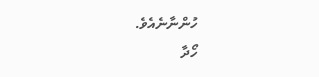ހުންނާނެއެވެ.
ހޯދާ